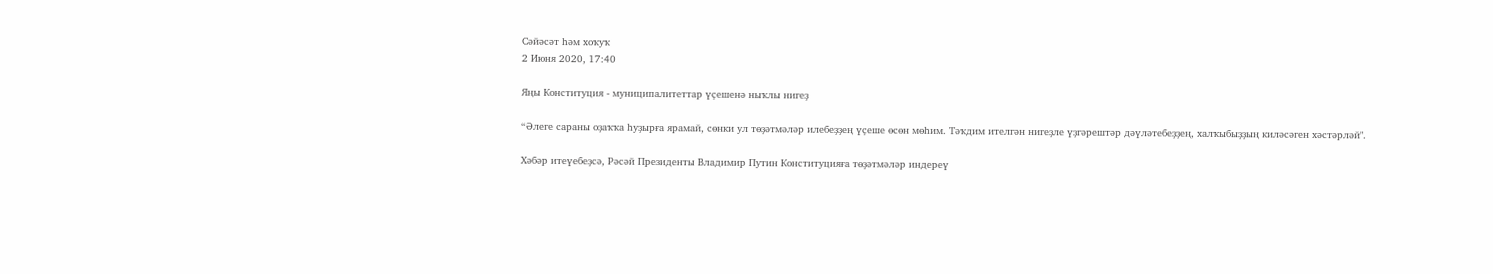Сәйәсәт һәм хоҡуҡ
2 Июня 2020, 17:40

Яңы Конституция - муниципалитеттар үҫешенә ныҡлы нигеҙ

“Әлеге сараны оҙаҡҡа һуҙырға ярамай, сөнки ул төҙәтмәләр илебеҙҙең үҫеше өсөн мөһим. Тәҡдим ителгән нигеҙле үҙгәрештәр дәүләтебеҙҙең, халҡыбыҙҙың киләсәген хәстәрләй".

Хәбәр итеүебеҙсә, Рәсәй Президенты Владимир Путин Конституцияға төҙәтмәләр индереү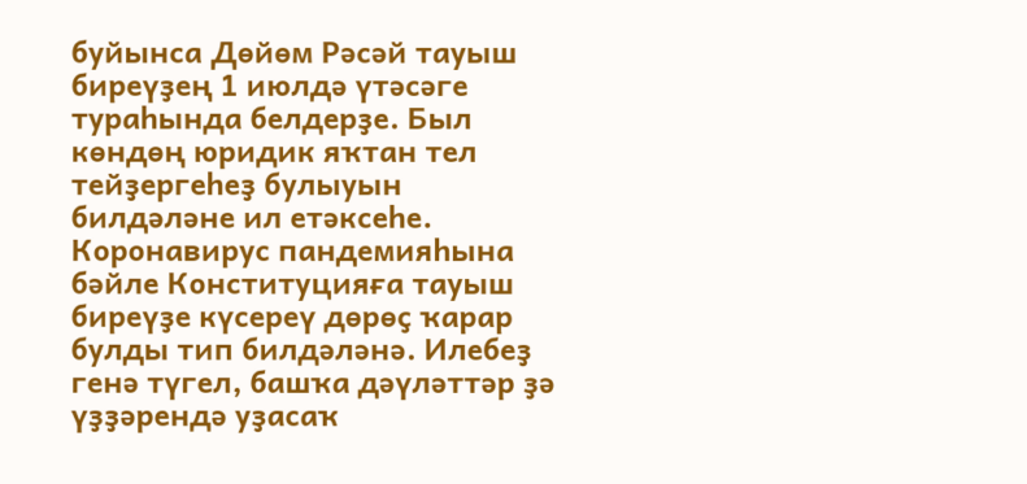буйынса Дөйөм Рәсәй тауыш биреүҙең 1 июлдә үтәсәге тураһында белдерҙе. Был көндөң юридик яҡтан тел тейҙергеһеҙ булыуын билдәләне ил етәксеһе.
Коронавирус пандемияһына бәйле Конституцияға тауыш биреүҙе күсереү дөрөҫ ҡарар булды тип билдәләнә. Илебеҙ генә түгел, башҡа дәүләттәр ҙә үҙҙәрендә уҙасаҡ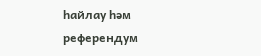һайлау һәм референдум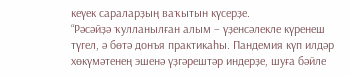кеүек сараларҙың ваҡытын күсерҙе.
“Рәсәйҙә ҡулланылған алым – үҙенсәлекле күренеш түгел, ә бөтә донъя практикаһы. Пандемия күп илдәр хөкүмәтенең эшенә үҙгәрештәр индерҙе, шуға бәйле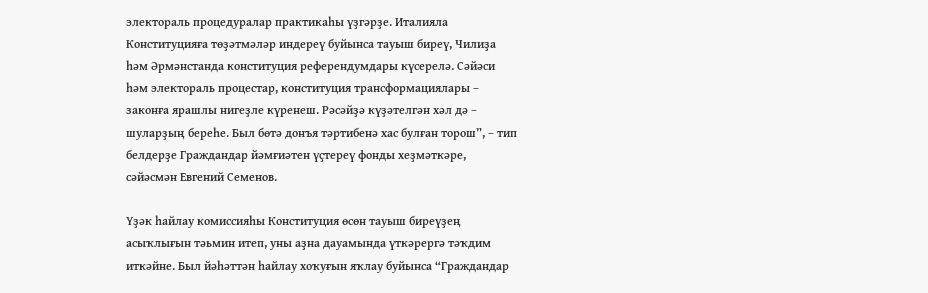электораль процедуралар практикаһы үҙгәрҙе. Италияла Конституцияға төҙәтмәләр индереү буйынса тауыш биреү, Чилиҙа һәм Әрмәнстанда конституция референдумдары күсерелә. Сәйәси һәм электораль процестар, конституция трансформациялары – законға ярашлы нигеҙле күренеш. Рәсәйҙә күҙәтелгән хәл дә – шуларҙың береһе. Был бөтә донъя тәртибенә хас булған торош”, – тип белдерҙе Граждандар йәмғиәтен үҫтереү фонды хеҙмәткәре, сәйәсмән Евгений Семенов.

Үҙәк һайлау комиссияһы Конституция өсөн тауыш биреүҙең асыҡлығын тәьмин итеп, уны аҙна дауамында үткәрергә тәҡдим иткәйне. Был йәһәттән һайлау хоҡуғын яҡлау буйынса “Граждандар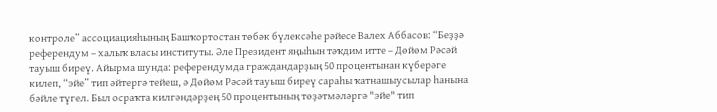контроле” ассоциацияһының Башҡортостан төбәк бүлексәһе рәйесе Валех Аббасов: “Беҙҙә референдум – халыҡ власы институты. Әле Президент яңыһын тәҡдим итте – Дөйөм Рәсәй тауыш биреү. Айырма шунда: референдумда граждандарҙың 50 процентынан күберәге килеп, “эйе” тип әйтергә тейеш, ә Дөйөм Рәсәй тауыш биреү сараһы ҡатнашыусылар һанына бәйле түгел. Был осраҡта килгәндәрҙең 50 процентының төҙәтмәләргә "эйе" тип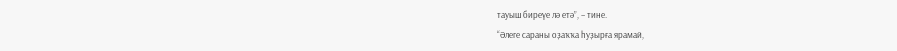тауыш биреүе лә етә”, – тине.
“Әлеге сараны оҙаҡҡа һуҙырға ярамай,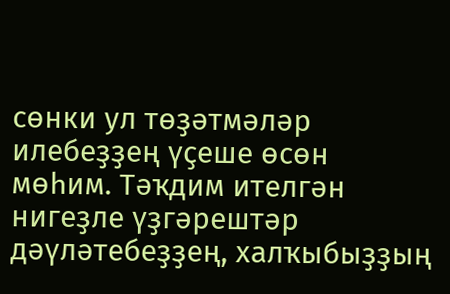сөнки ул төҙәтмәләр илебеҙҙең үҫеше өсөн мөһим. Тәҡдим ителгән нигеҙле үҙгәрештәр дәүләтебеҙҙең, халҡыбыҙҙың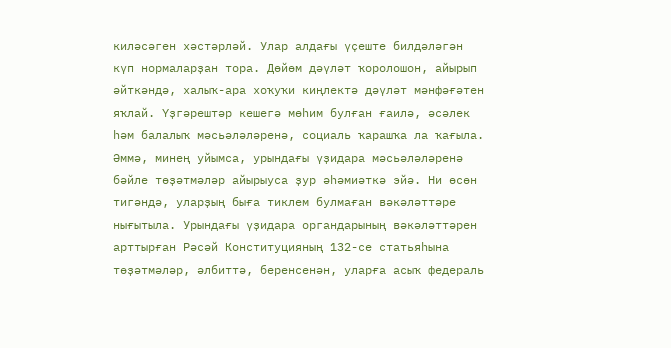киләсәген хәстәрләй. Улар алдағы үҫеште билдәләгән күп нормаларҙан тора. Дөйөм дәүләт ҡоролошон, айырып әйткәндә, халыҡ-ара хоҡуҡи киңлектә дәүләт мәнфәғәтен яҡлай. Үҙгәрештәр кешегә мөһим булған ғаилә, әсәлек һәм балалыҡ мәсьәләләренә, социаль ҡарашҡа ла ҡағыла. Әммә, минең уйымса, урындағы үҙидара мәсьәләләренә бәйле төҙәтмәләр айырыуса ҙур әһәмиәткә эйә. Ни өсөн тигәндә, уларҙың быға тиклем булмаған вәкәләттәре нығытыла. Урындағы үҙидара органдарының вәкәләттәрен арттырған Рәсәй Конституцияның 132-се статьяһына төҙәтмәләр, әлбиттә, беренсенән, уларға асыҡ федераль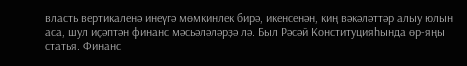власть вертикаленә инеүгә мөмкинлек бирә, икенсенән, киң вәкәләттәр алыу юлын аса, шул иҫәптән финанс мәсьәләләрҙә лә. Был Рәсәй Конституцияһында өр-яңы статья. Финанс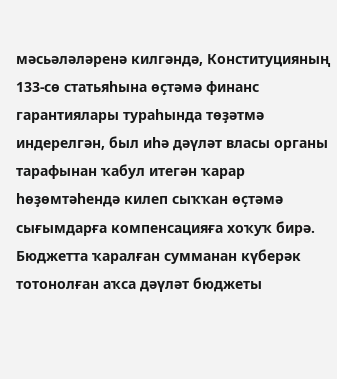мәсьәләләренә килгәндә, Конституцияның 133-сө статьяһына өҫтәмә финанс гарантиялары тураһында төҙәтмә индерелгән, был иһә дәүләт власы органы тарафынан ҡабул итегән ҡарар һөҙөмтәһендә килеп сыҡҡан өҫтәмә сығымдарға компенсацияға хоҡуҡ бирә. Бюджетта ҡаралған сумманан күберәк тотонолған аҡса дәүләт бюджеты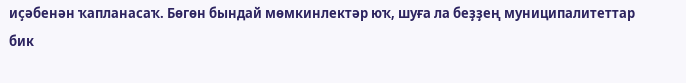иҫәбенән ҡапланасаҡ. Бөгөн бындай мөмкинлектәр юҡ, шуға ла беҙҙең муниципалитеттар бик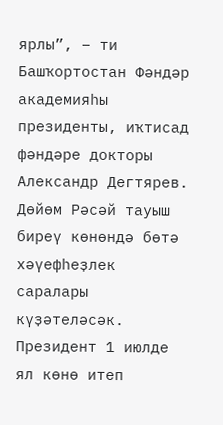ярлы”, – ти Башҡортостан Фәндәр академияһы президенты, иҡтисад фәндәре докторы Александр Дегтярев.
Дөйөм Рәсәй тауыш биреү көнөндә бөтә хәүефһеҙлек саралары күҙәтеләсәк. Президент 1 июлде ял көнө итеп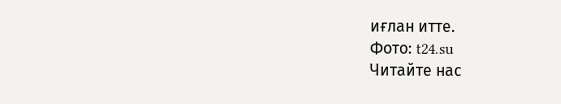иғлан итте.
Фото: t24.su
Читайте нас